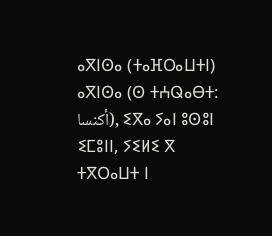ⴰⴳⵏⵙⴰ (ⵜⴰⴼⵔⴰⵡⵜⵏ)
ⴰⴳⵏⵙⴰ (ⵙ ⵜⵄⵕⴰⴱⵜ: أكنسا), ⵉⴳⴰ ⵢⴰⵏ ⵓⵙⵓⵏ ⵉⵎⵓⵏⵏ, ⵢⵉⵍⵉ ⴳ ⵜⴳⵔⴰⵡⵜ ⵏ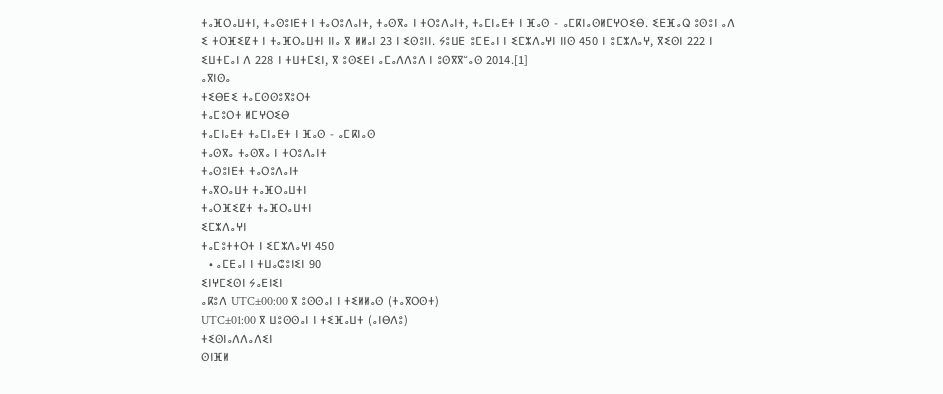ⵜⴰⴼⵔⴰⵡⵜⵏ, ⵜⴰⵙⵓⵏⴹⵜ ⵏ ⵜⴰⵔⵓⴷⴰⵏⵜ, ⵜⴰⵙⴳⴰ ⵏ ⵜⵔⵓⴷⴰⵏⵜ, ⵜⴰⵎⵏⴰⴹⵜ ⵏ ⴼⴰⵙ - ⴰⵎⴽⵏⴰⵙⵍⵎⵖⵔⵉⴱ. ⵉⴹⴼⴰⵕ ⵓⵙⵓⵏ ⴰⴷ ⵉ ⵜⵔⴼⵉⵇⵜ ⵏ ⵜⴰⴼⵔⴰⵡⵜⵏ ⵏⵏⴰ ⴳ ⵍⵍⴰⵏ 23 ⵏ ⵉⵙⵓⵏⵏ. ⵢⵓⵡⴹ ⵓⵎⴹⴰⵏ ⵏ ⵉⵎⵣⴷⴰⵖⵏ ⵏⵏⵙ 450 ⵏ ⵓⵎⵣⴷⴰⵖ, ⴳⵉⵙⵏ 222 ⵏ ⵉⵡⵜⵎⴰⵏ ⴷ 228 ⵏ ⵜⵡⵜⵎⵉⵏ, ⴳ ⵓⵙⵉⴹⵏ ⴰⵎⴰⴷⴷⵓⴷ ⵏ ⵓⵙⴳⴳⵯⴰⵙ 2014.[1]
ⴰⴳⵏⵙⴰ
ⵜⵉⴱⴹⵉ ⵜⴰⵎⵙⵙⵓⴳⵓⵔⵜ
ⵜⴰⵎⵓⵔⵜ ⵍⵎⵖⵔⵉⴱ
ⵜⴰⵎⵏⴰⴹⵜ ⵜⴰⵎⵏⴰⴹⵜ ⵏ ⴼⴰⵙ - ⴰⵎⴽⵏⴰⵙ
ⵜⴰⵙⴳⴰ ⵜⴰⵙⴳⴰ ⵏ ⵜⵔⵓⴷⴰⵏⵜ
ⵜⴰⵙⵓⵏⴹⵜ ⵜⴰⵔⵓⴷⴰⵏⵜ
ⵜⴰⴳⵔⴰⵡⵜ ⵜⴰⴼⵔⴰⵡⵜⵏ
ⵜⴰⵔⴼⵉⵇⵜ ⵜⴰⴼⵔⴰⵡⵜⵏ
ⵉⵎⵣⴷⴰⵖⵏ
ⵜⴰⵎⵓⵜⵜⵔⵜ ⵏ ⵉⵎⵣⴷⴰⵖⵏ 450
  • ⴰⵎⴹⴰⵏ ⵏ ⵜⵡⴰⵛⵓⵏⵉⵏ 90
ⵉⵏⵖⵎⵉⵙⵏ ⵢⴰⴹⵏⵉⵏ
ⴰⴽⵓⴷ UTC±00:00 ⴳ ⵓⵙⵙⴰⵏ ⵏ ⵜⵉⵍⵍⴰⵙ (ⵜⴰⴳⵔⵙⵜ)
UTC±01:00 ⴳ ⵡⵓⵙⵙⴰⵏ ⵏ ⵜⵉⴼⴰⵡⵜ (ⴰⵏⴱⴷⵓ)
ⵜⵉⵙⵏⴰⴷⴷⴰⴷⵉⵏ
ⵙⵏⴼⵍ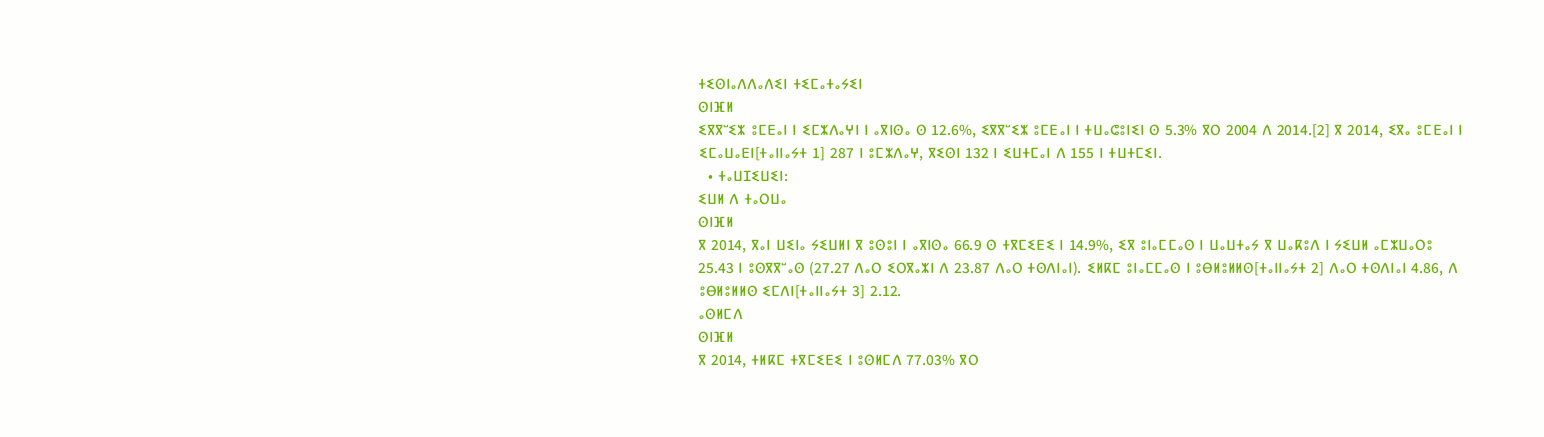ⵜⵉⵙⵏⴰⴷⴷⴰⴷⵉⵏ ⵜⵉⵎⴰⵜⴰⵢⵉⵏ
ⵙⵏⴼⵍ
ⵉⴳⴳⵯⵉⵣ ⵓⵎⴹⴰⵏ ⵏ ⵉⵎⵣⴷⴰⵖⵏ ⵏ ⴰⴳⵏⵙⴰ ⵙ 12.6%, ⵉⴳⴳⵯⵉⵣ ⵓⵎⴹⴰⵏ ⵏ ⵜⵡⴰⵛⵓⵏⵉⵏ ⵙ 5.3% ⴳⵔ 2004 ⴷ 2014.[2] ⴳ 2014, ⵉⴳⴰ ⵓⵎⴹⴰⵏ ⵏ ⵉⵎⴰⵡⴰⴹⵏ[ⵜⴰⵏⵏⴰⵢⵜ 1] 287 ⵏ ⵓⵎⵣⴷⴰⵖ, ⴳⵉⵙⵏ 132 ⵏ ⵉⵡⵜⵎⴰⵏ ⴷ 155 ⵏ ⵜⵡⵜⵎⵉⵏ.
  • ⵜⴰⵡⵊⵉⵡⵉⵏ:
ⵉⵡⵍ ⴷ ⵜⴰⵔⵡⴰ
ⵙⵏⴼⵍ
ⴳ 2014, ⴳⴰⵏ ⵡⵉⵏⴰ ⵢⵉⵡⵍⵏ ⴳ ⵓⵙⵓⵏ ⵏ ⴰⴳⵏⵙⴰ 66.9 ⵙ ⵜⴳⵎⵉⴹⵉ ⵏ 14.9%, ⵉⴳ ⵓⵏⴰⵎⵎⴰⵙ ⵏ ⵡⴰⵡⵜⴰⵢ ⴳ ⵡⴰⴽⵓⴷ ⵏ ⵢⵉⵡⵍ ⴰⵎⵣⵡⴰⵔⵓ 25.43 ⵏ ⵓⵙⴳⴳⵯⴰⵙ (27.27 ⴷⴰⵔ ⵉⵔⴳⴰⵣⵏ ⴷ 23.87 ⴷⴰⵔ ⵜⵙⴷⵏⴰⵏ). ⵉⵍⴽⵎ ⵓⵏⴰⵎⵎⴰⵙ ⵏ ⵓⴱⵍⵓⵍⵍⵙ[ⵜⴰⵏⵏⴰⵢⵜ 2] ⴷⴰⵔ ⵜⵙⴷⵏⴰⵏ 4.86, ⴷ ⵓⴱⵍⵓⵍⵍⵙ ⵉⵎⴷⵏ[ⵜⴰⵏⵏⴰⵢⵜ 3] 2.12.
ⴰⵙⵍⵎⴷ
ⵙⵏⴼⵍ
ⴳ 2014, ⵜⵍⴽⵎ ⵜⴳⵎⵉⴹⵉ ⵏ ⵓⵙⵍⵎⴷ 77.03% ⴳⵔ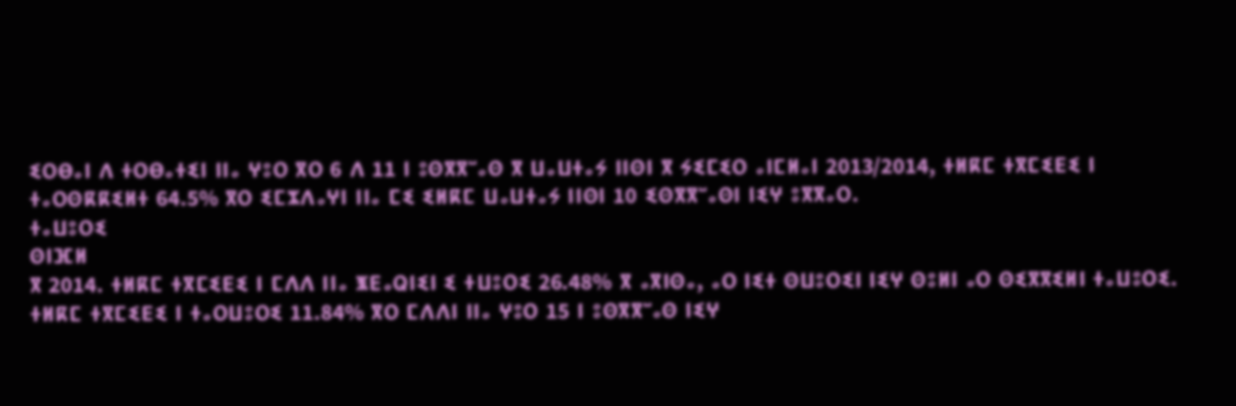ⵉⵔⴱⴰⵏ ⴷ ⵜⵔⴱⴰⵜⵉⵏ ⵏⵏⴰ ⵖⵓⵔ ⴳⵔ 6 ⴷ 11 ⵏ ⵓⵙⴳⴳⵯⴰⵙ ⴳ ⵡⴰⵡⵜⴰⵢ ⵏⵏⵙⵏ ⴳ ⵢⵉⵎⵉⵔ ⴰⵏⵎⵍⴰⵏ 2013/2014, ⵜⵍⴽⵎ ⵜⴳⵎⵉⴹⵉ ⵏ ⵜⴰⵔⵙⴽⴽⵉⵍⵜ 64.5% ⴳⵔ ⵉⵎⵣⴷⴰⵖⵏ ⵏⵏⴰ ⵎⵉ ⵉⵍⴽⵎ ⵡⴰⵡⵜⴰⵢ ⵏⵏⵙⵏ 10 ⵉⵙⴳⴳⵯⴰⵙⵏ ⵏⵉⵖ ⵓⴳⴳⴰⵔ.
ⵜⴰⵡⵓⵔⵉ
ⵙⵏⴼⵍ
ⴳ 2014. ⵜⵍⴽⵎ ⵜⴳⵎⵉⴹⵉ ⵏ ⵎⴷⴷ ⵏⵏⴰ ⵥⴹⴰⵕⵏⵉⵏ ⵉ ⵜⵡⵓⵔⵉ 26.48% ⴳ ⴰⴳⵏⵙⴰ, ⴰⵔ ⵏⵉⵜ ⵙⵡⵓⵔⵉⵏ ⵏⵉⵖ ⵙⵓⵍⵏ ⴰⵔ ⵙⵉⴳⴳⵉⵍⵏ ⵜⴰⵡⵓⵔⵉ. ⵜⵍⴽⵎ ⵜⴳⵎⵉⴹⵉ ⵏ ⵜⴰⵔⵡⵓⵔⵉ 11.84% ⴳⵔ ⵎⴷⴷⵏ ⵏⵏⴰ ⵖⵓⵔ 15 ⵏ ⵓⵙⴳⴳⵯⴰⵙ ⵏⵉⵖ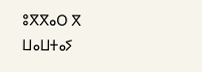ⵓⴳⴳⴰⵔ ⴳ ⵡⴰⵡⵜⴰⵢ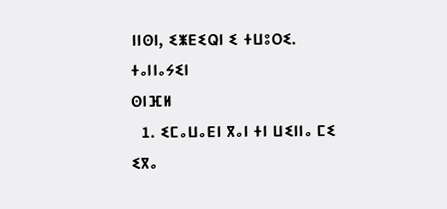ⵏⵏⵙⵏ, ⵉⵥⴹⵉⵕⵏ ⵉ ⵜⵡⵓⵔⵉ.
ⵜⴰⵏⵏⴰⵢⵉⵏ
ⵙⵏⴼⵍ
  1. ⵉⵎⴰⵡⴰⴹⵏ ⴳⴰⵏ ⵜⵏ ⵡⵉⵏⵏⴰ ⵎⵉ ⵉⴳⴰ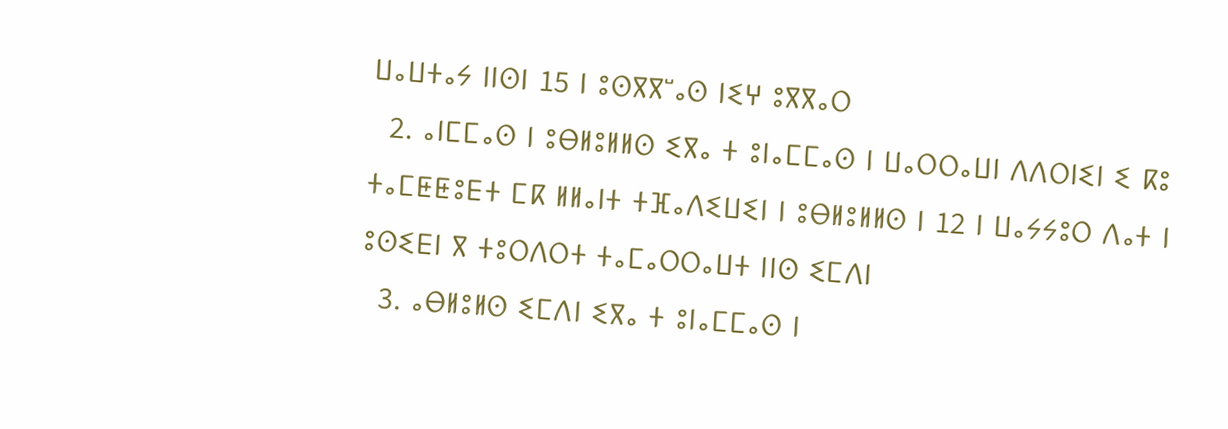ⵡⴰⵡⵜⴰⵢ ⵏⵏⵙⵏ 15 ⵏ ⵓⵙⴳⴳⵯⴰⵙ ⵏⵉⵖ ⵓⴳⴳⴰⵔ
  2. ⴰⵏⵎⵎⴰⵙ ⵏ ⵓⴱⵍⵓⵍⵍⵙ ⵉⴳⴰ ⵜ ⵓⵏⴰⵎⵎⴰⵙ ⵏ ⵡⴰⵔⵔⴰⵡⵏ ⴷⴷⵔⵏⵉⵏ ⵉ ⴽⵓ ⵜⴰⵎⵟⵟⵓⴹⵜ ⵎⴽ ⵍⵍⴰⵏⵜ ⵜⴼⴰⴷⵉⵡⵉⵏ ⵏ ⵓⴱⵍⵓⵍⵍⵙ ⵏ 12 ⵏ ⵡⴰⵢⵢⵓⵔ ⴷⴰⵜ ⵏ ⵓⵙⵉⴹⵏ ⴳ ⵜⵓⵔⴷⵔⵜ ⵜⴰⵎⴰⵔⵔⴰⵡⵜ ⵏⵏⵙ ⵉⵎⴷⵏ
  3. ⴰⴱⵍⵓⵍⵙ ⵉⵎⴷⵏ ⵉⴳⴰ ⵜ ⵓⵏⴰⵎⵎⴰⵙ ⵏ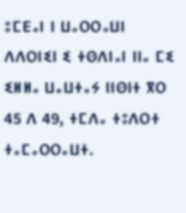ⵓⵎⴹⴰⵏ ⵏ ⵡⴰⵔⵔⴰⵡⵏ ⴷⴷⵔⵏⵉⵏ ⵉ ⵜⵙⴷⵏⴰⵏ ⵏⵏⴰ ⵎⵉ ⵉⵍⵍⴰ ⵡⴰⵡⵜⴰⵢ ⵏⵏⵙⵏⵜ ⴳⵔ 45 ⴷ 49, ⵜⵎⴷⴰ ⵜⵓⴷⵔⵜ ⵜⴰⵎⴰⵔⵔⴰⵡⵜ.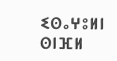ⵉⵙⴰⵖⵓⵍⵏ
ⵙⵏⴼⵍ